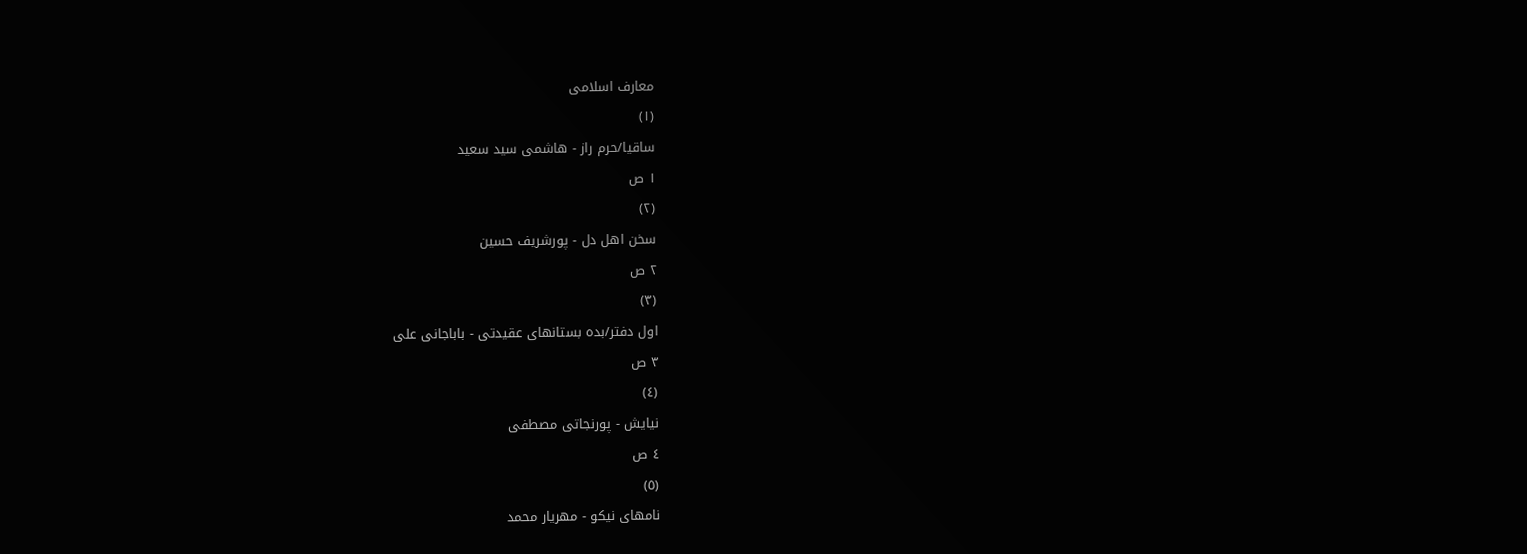معارف اسلامی
(١)
ساقیا/حرم راز - هاشمی سید سعید
١ ص
(٢)
سخن اهل دل - پورشریف حسین
٢ ص
(٣)
اول دفتر/بده بستانهای عقیدتی - باباجانی علی
٣ ص
(٤)
نیایش - پورنجاتی مصطفی
٤ ص
(٥)
نامهای نیکو - مهریار محمد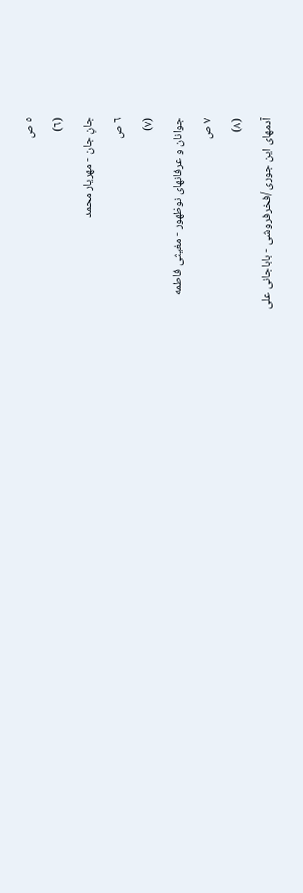٥ ص
(٦)
جانِ جان - مهریار محمد
٦ ص
(٧)
جوانان و عرفانهای نوظهور - مغیثی فاطمه
٧ ص
(٨)
آدمهای این جوری /فخرفروشی - باباجانی علی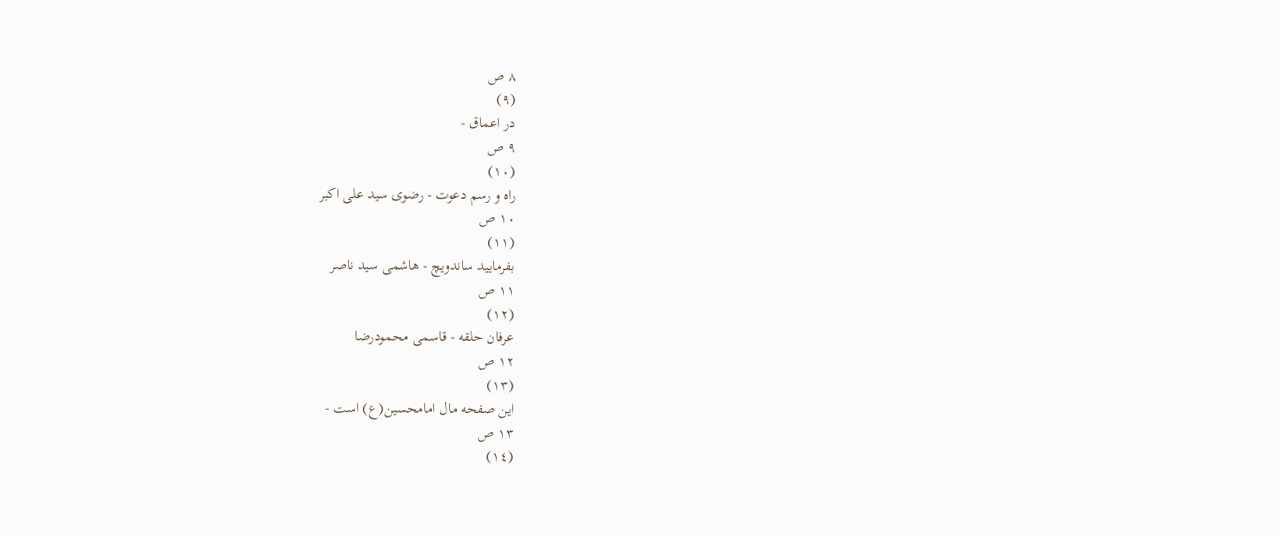٨ ص
(٩)
در اعماق -
٩ ص
(١٠)
راه و رسم دعوت - رضوی سید علی اکبر
١٠ ص
(١١)
بفرمایید ساندویچ - هاشمی سید ناصر
١١ ص
(١٢)
عرفان حلقه - قاسمی محمودرضا
١٢ ص
(١٣)
این صفحه مال امامحسین(ع) است -
١٣ ص
(١٤)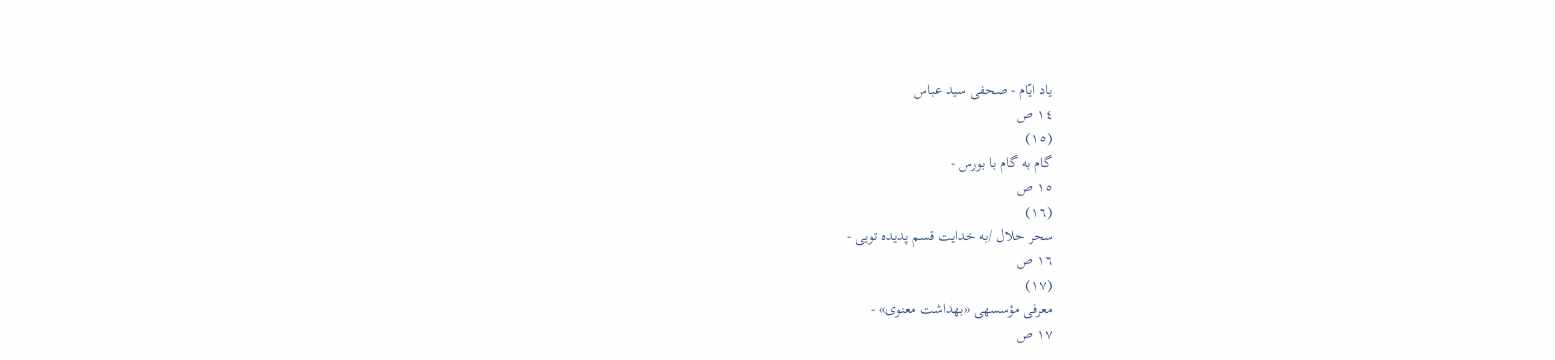یاد ایّام - صحفی سید عباس
١٤ ص
(١٥)
گام به گام با بورس -
١٥ ص
(١٦)
سحر حلال /به خدایت قسم پدیده تویی -
١٦ ص
(١٧)
معرفی مؤسسهی «بهداشت معنوی» -
١٧ ص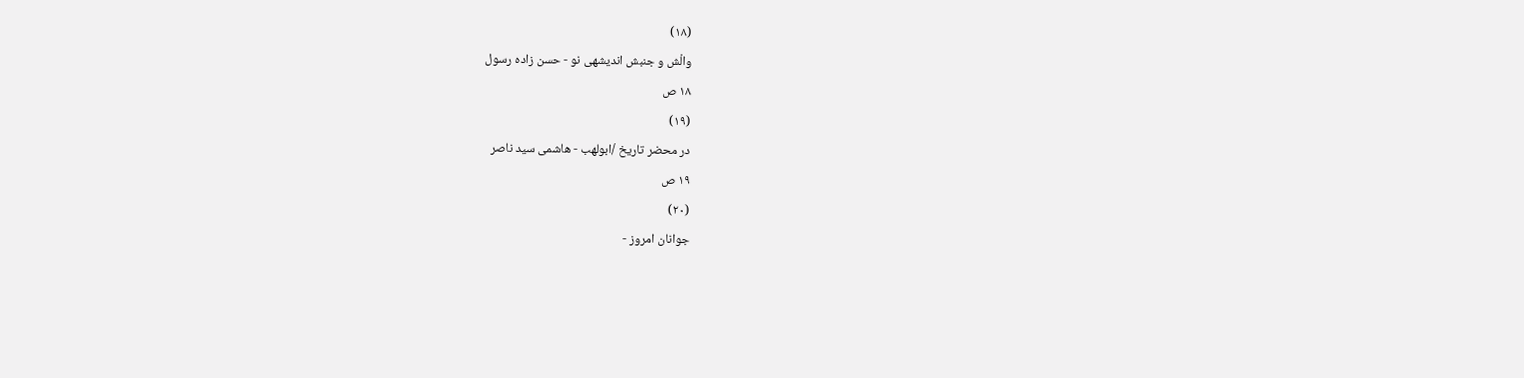(١٨)
والْش و جنبش اندیشهی نو - حسن زاده رسول
١٨ ص
(١٩)
در محضر تاریخ /ابولهب - هاشمی سید ناصر
١٩ ص
(٢٠)
جوانان امروز -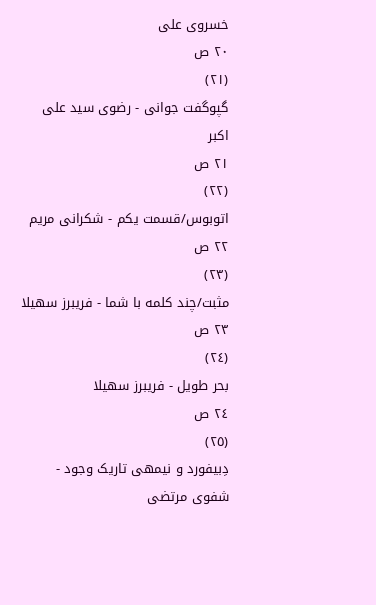خسروی علی
٢٠ ص
(٢١)
گپوگفت جوانی - رضوی سید علی اکبر
٢١ ص
(٢٢)
اتوبوس/قسمت یکم - شکرانی مریم
٢٢ ص
(٢٣)
مثبت/چند کلمه با شما - فریبرز سهیلا
٢٣ ص
(٢٤)
بحر طویل - فریبرز سهیلا
٢٤ ص
(٢٥)
دِبیفورد و نیمهی تاریک وجود - شفوی مرتضی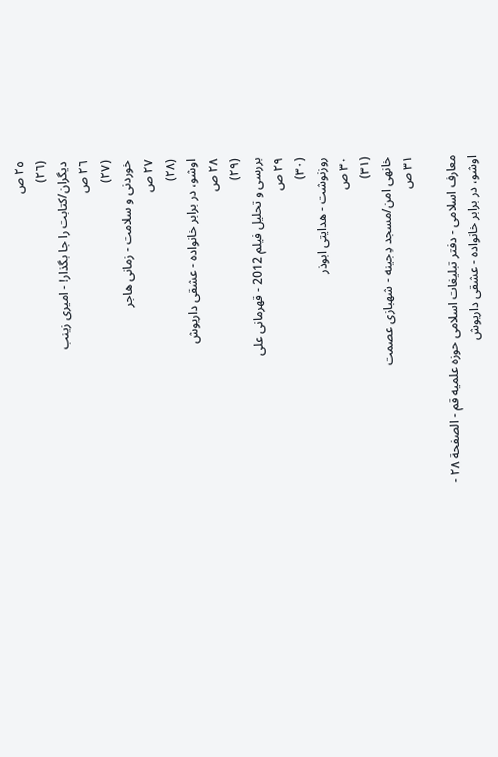٢٥ ص
(٢٦)
دیگران/کتابت را جا بگذار! - امیری زینب
٢٦ ص
(٢٧)
خوردنی و سلامت - زمانی هاجر
٢٧ ص
(٢٨)
اوشو، در برابر خانواده - عشقی داریوش
٢٨ ص
(٢٩)
بررسی و تحلیل فیلم 2012 - قهرمانی علی
٢٩ ص
(٣٠)
روزنوشت - هدایتی ابوذر
٣٠ ص
(٣١)
خانهی امن/مسجد دِجینه - شهبازی عصمت
٣١ ص

معارف اسلامی - دفتر تبلیغات اسلامی حوزه علمیه قم - الصفحة ٢٨ - اوشو، در برابر خانواده - عشقی داریوش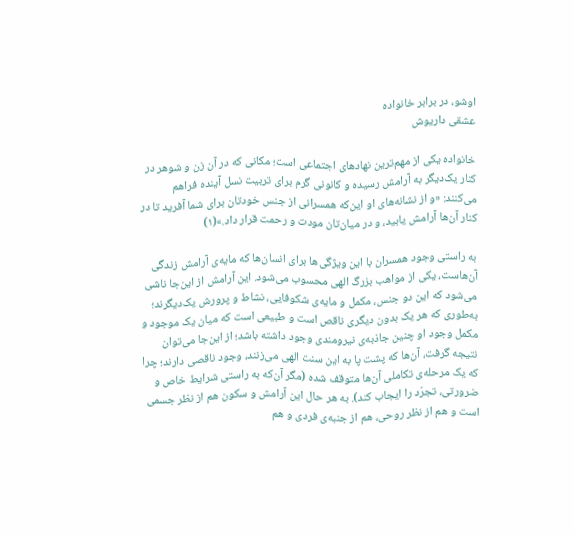اوشو، در برابر خانواده
عشقی داریوش

خانواده یکی از مهم‌ترین نهادهای اجتماعی است؛ مکانی که در آن زن و شوهر در کنار یک‌دیگر به آرامش رسیده و کانونی گرم برای تربیت نسل آینده فراهم می‌کنند: «و از نشانه‌هاى او اين‌كه همسرانى از جنس خودتان برای شما آفريد تا در كنار آن‌ها آرامش يابيد، و در ميان‌تان مودت و رحمت قرار داد.»(١)

به راستى وجود همسران با اين ویژگی‌ها براى انسان‌ها كه مايه‌ی آرامش زندگى آن‌هاست، يكى از مواهب بزرگ الهى محسوب می‌شود. اين آرامش از اين‌جا ناشى می‌شود كه اين دو جنس، مكمل و مايه‌ی شكوفايى، نشاط و پرورش یک‌ديگرند؛ به‌طوری كه هر یک بدون ديگرى ناقص است و طبيعى است كه ميان یک موجود و مكمل وجود او چنين جاذبه‌ی نيرومندى وجود داشته باشد؛ از این‌جا مى‌توان نتيجه گرفت، آن‌ها كه پشت پا به اين سنت الهى مى‌زنند، وجود ناقصى دارند؛ چرا كه یک مرحله‌ی‌ تكاملى آن‌ها متوقف شده (مگر آن‌که به راستى شرایط خاص و ضرورتى، تجرّد را ايجاب كند). به هر حال اين آرامش و سكون هم از نظر جسمى است و هم از نظر روحى، هم از جنبه‌ی فردى و هم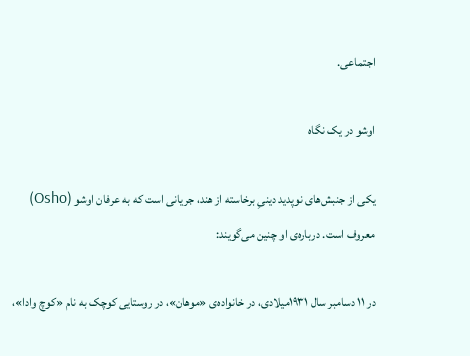اجتماعى.

اوشو در یک نگاه

یکی از جنبش‌های نوپدید دینیِ برخاسته از هند، جریانی است که به عرفان اوشو (Osho) معروف است. درباره‌ی او چنین می‌گویند:

در ۱۱ دسامبر سال ۱۹۳۱میلادی، در خانواده‌ی «موهان»، در روستایی کوچک به نام «کوچ وادا»،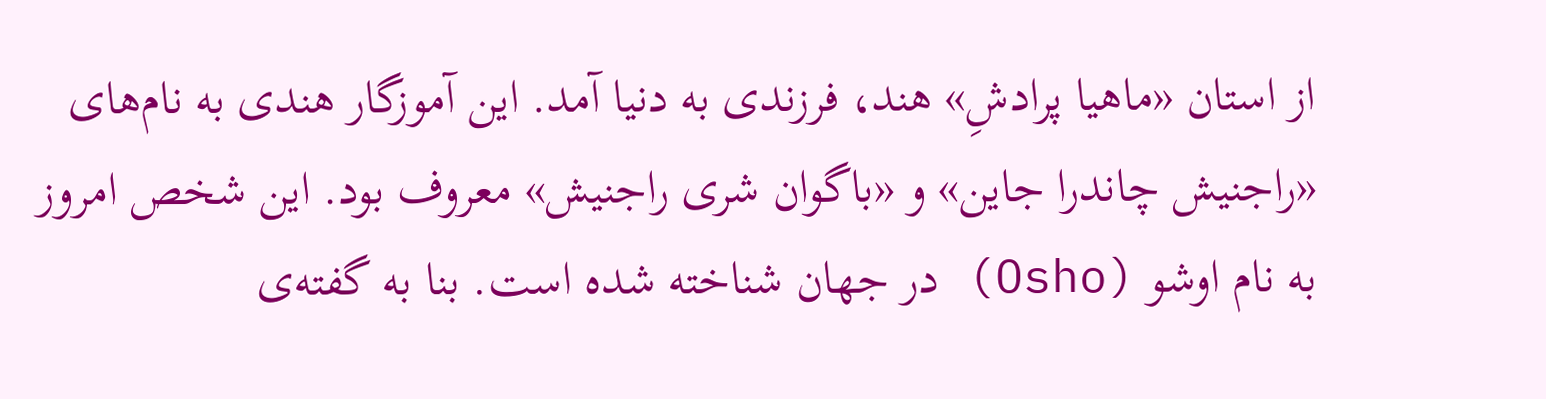از استان «ماهیا پرادشِ» هند، فرزندی به دنیا آمد. این آموزگار هندی به نام‌های «راجنیش چاندرا جاین» و «باگوان شری راجنیش» معروف بود. این شخص امروز به نام اوشو (Osho) در جهان شناخته شده ‌است. بنا به گفته‌ی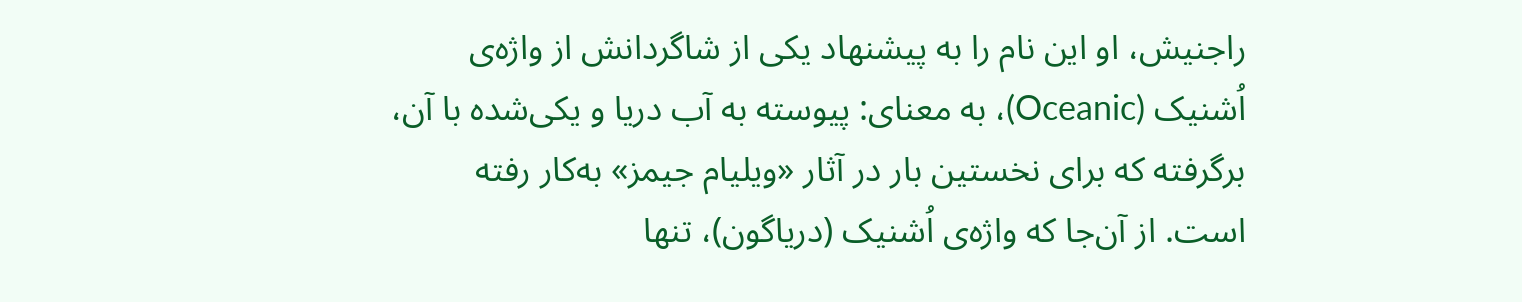راجنیش، او این نام را به پیشنهاد یکی از شاگردانش از واژه‌ی اُشنیک (Oceanic)، به معنای: پیوسته به آب دریا و یکی‌شده با آن، برگرفته که برای نخستین بار در آثار «ویلیام جیمز» به‌کار رفته‌ است. از آن‌جا که واژه‌ی اُشنیک (دریاگون)، تنها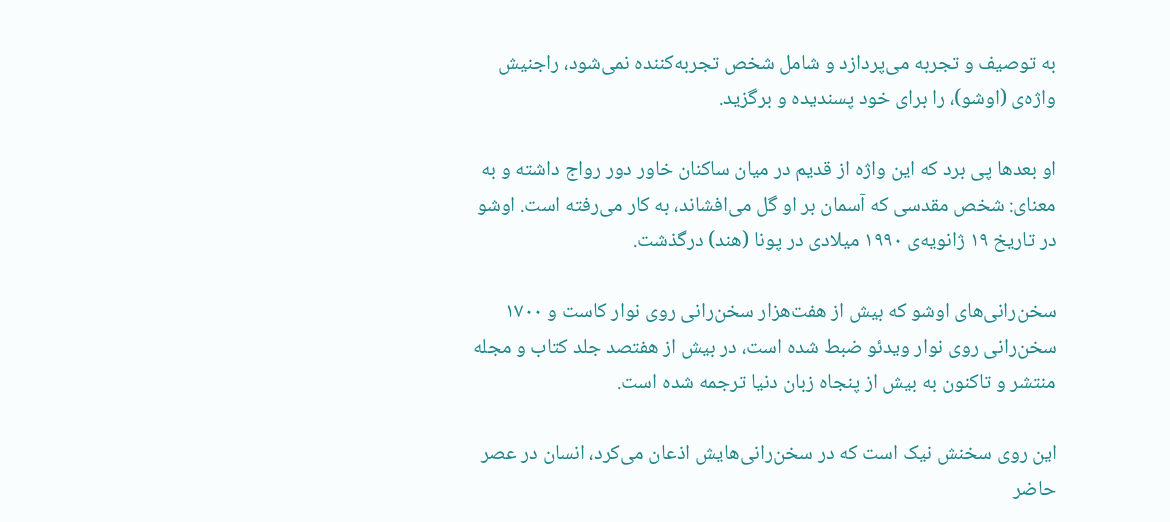به توصیف و تجربه می‌پردازد و شامل شخص تجربه‌کننده نمی‌شود، راجنیش واژه‌ی (اوشو)، را برای خود پسندیده و برگزید.

او بعدها پی برد که این واژه از قدیم در میان ساکنان خاور دور رواج داشته و به معنای: شخص مقدسی که آسمان بر او گل می‌افشاند، به کار می‌رفته ‌است. اوشو در تاریخ ۱۹ ژانویه‌ی ۱۹۹۰ میلادی در پونا (هند) درگذشت.

سخن‌رانی‌های اوشو که بیش از هفت‌هزار سخن‌رانی روی نوار کاست و ١٧٠٠ سخن‌رانی روی نوار ویدئو ضبط شده است، در بیش از هفتصد جلد کتاب و مجله منتشر و تاکنون به بیش از پنجاه زبان دنیا ترجمه شده است.

این روی سخنش نیک است که در سخن‌رانی‌هایش اذعان می‌کرد، انسان در عصر حاضر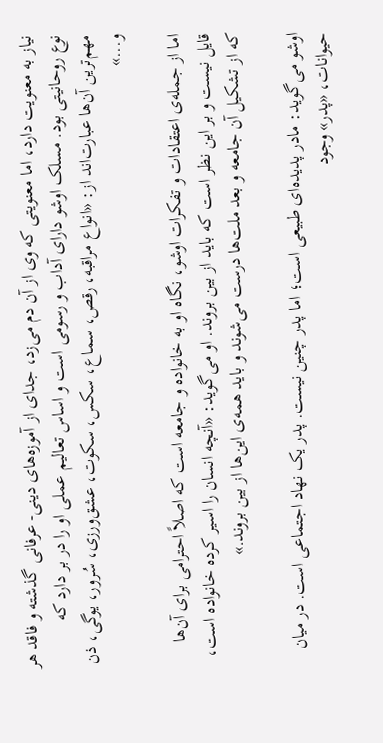نياز به معنویت دارد، اما معنويتی كه وی از آن دم می‌زد، جدای از آموزه‌های دينی‌- عرفانی گذشته و فاقد هر نوع روحانیتی بود. مسلک اوشو دارای آداب و رسومی است و اساس تعاليم عملی او را در بر دارد كه مهم‌ترین آن‌ها عبارت‌اند از: «انواع مراقبه، رقص، سماع، سكس، سكوت، عشق‌ورزی، سُرور، يوگی، ذن و...»

اما از جمله‌ی اعتقادات و تفکرات اوشو، نگاه او به خانواده و جامعه است که اصلاً احترامی برای آن‌ها قایل نیست و بر این نظر است که باید از بین بروند. او می‌گوید: «آنچه انسان را اسیر کرده خانواده است، که از تشکیل آن جامعه و بعد ملت‌ها درست می‌شوند و باید همه‌ی این‌ها از بین بروند.»

اوشو می‌گوید: مادر پديده‌ای طبيعی است؛ اما پدر چنين نيست. پدر یک نهاد اجتماعی است. در ميان حيوانات، «پدر» وجود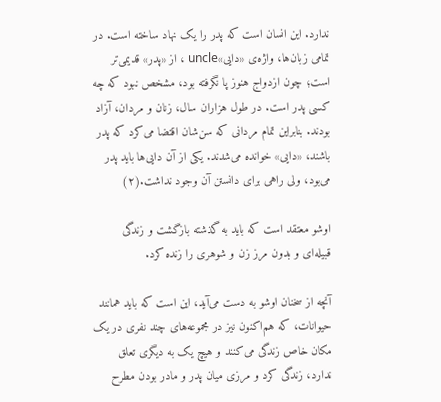ندارد. اين انسان است كه پدر را یک نهاد ساخته است. در تمامی زبان‌ها، واژه‌ی «دایی»uncle ، از «پدر» قدیمی‌تر است؛ چون ازدواج هنوز پا نگرفته بود، مشخص نبود كه چه کسی پدر است. در طول هزاران سال، زنان و مردان، آزاد بودند. بنابراين تمام مردانی كه سن‌شان اقتضا می‌کرد كه پدر باشند، «دایی» خوانده می‌شدند. یکی از آن دایی‌ها بايد پدر می‌بود، ولی راهی برای دانستن آن وجود نداشت.(٢)

اوشو معتقد است که باید به گذشته بازگشت و زندگی قبیله‌ای و بدون مرز زن و شوهری را زنده کرد.

آنچه از سخنان اوشو به دست می‌آید، این است که باید همانند حیوانات، که هم‌اکنون نیز در مجموعه‌های چند نفری در یک مکان خاص زندگی می‌کنند و هیچ یک به دیگری تعلق ندارد، زندگی کرد و مرزی میان پدر و مادر بودن مطرح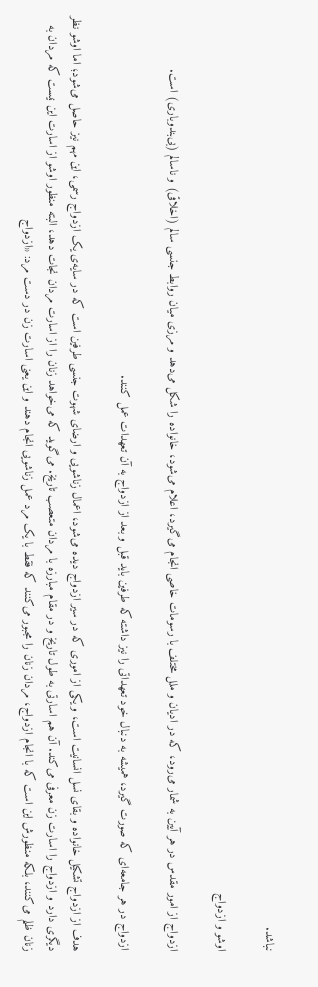نباشد.

اوشو و ازدواج

ازدواج از امور مقدس در هر آیین به شمار می‌رود، که در ادیان و ملل مختلف با رسومات خاصی انجام می‌گیرد، اعلام می‌شود، خانواده را شکل می‌دهد و مرزی میان روابط جنسی سالم (اخلاقی) و ناسالم (بی‌بند‌و‌باری) است.

ازدواج در هر جامعه‌ای که صورت گیرد، همیشه به دنبال خود تعهداتی را نیز داشته که طرفین باید قبل و بعد از ازدواج به آن تعهدات عمل کنند.

هدف از ازدواج تشکیل خانواده و بقای نسل انسانیت است، و یکی از اموری که در سیر ازدواج دیده می‌شود، اعمال زناشویی و ارضای شهوت جنسی طرفین است که در سایه‌ی یک ازدواج رسمی، این مهم نیز حاصل می‌شود؛ اما اوشو نظر دیگری دارد و ازدواج را اسارت زن معرفی می‌کند. آن هم اسارتی به طول تاریخ و در مقام مبارزه با مردان متعصب تاریخ. می‌گوید که می‌خواهد زنان را از اسارت مردان نجات دهد، البته منظور اوشو از اسارت این نیست که مردان به زنان ظلم می‌کنند، بلکه منظورش این است که با انجام ازدواج، مردان زنان را مجبور می‌کنند که فقط با یک مرد عمل زناشویی انجام دهند و این یعنی اسارت زن در دست مرد: «ازدواج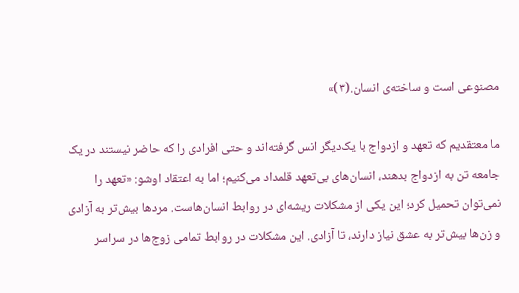مصنوعی است و ساخته‌ی انسان.(٣)»

ما معتقدیم که تعهد و ازدواج با یک‌دیگر انس گرفته‌اند و حتی افرادی را که حاضر نیستند در یک جامعه تن به ازدواج بدهند، انسان‌های بی‌تعهد قلمداد می‌کنیم؛ اما به اعتقاد اوشو: «تعهد را نمی‌توان تحمیل کرد؛ این یکی از مشکلات ریشه‌ای در روابط انسان‌هاست. مردها بیش‌تر به آزادی و زن‌ها بیش‌تر به عشق نیاز دارند، تا آزادی. این مشکلات در روابط تمامی زوج‌ها در سراسر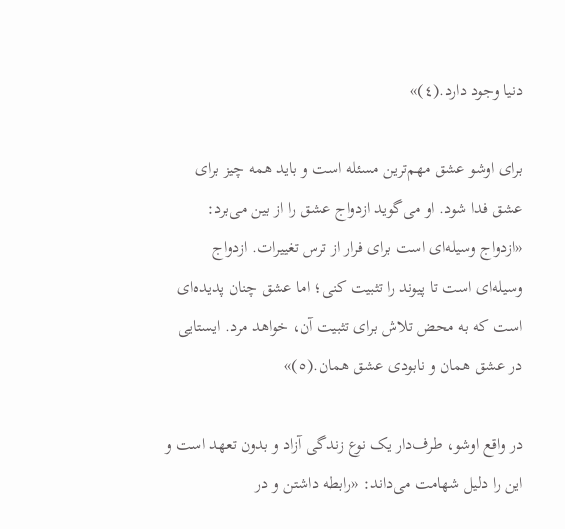دنیا وجود دارد.(٤)»

برای اوشو عشق مهم‌ترین مسئله است و باید همه چیز برای عشق فدا شود. او می‌گوید ازدواج عشق را از بین می‌برد: «ازدواج وسیله‌ای است برای فرار از ترس تغییرات. ازدواج وسیله‌ای است تا پیوند را تثبیت کنی؛ اما عشق چنان پدیده‌ای است که به محض تلاش برای تثبیت آن، خواهد مرد. ایستایی در عشق همان و نابودی عشق همان.(٥)»

در واقع اوشو، طرف‌دار یک نوع زندگی آزاد و بدون تعهد است و این را دلیل شهامت می‌داند: «رابطه داشتن و در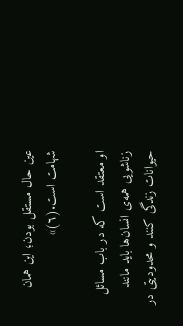عین حال مستقل بودن؛ این همان شهامت است.(٦)»

او معتقد است که در باب مسائل زناشویی همه‌ی انسان‌ها باید مانند حیوانات زندگی کنند و محدودیتی در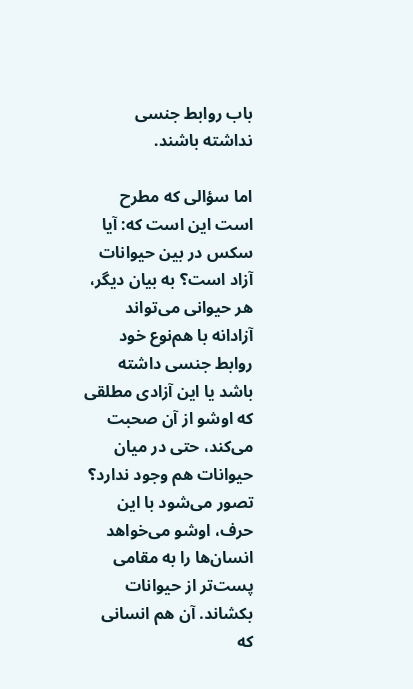باب روابط جنسی نداشته باشند.

اما سؤالی که مطرح است این است که: آیا سکس در بین حیوانات آزاد است؟ به بیان دیگر، هر حیوانی می‌تواند آزادانه با هم‌نوع خود روابط جنسی داشته باشد یا این آزادی مطلقی که اوشو از آن صحبت می‌کند، حتی در میان حیوانات هم وجود ندارد؟ تصور می‌شود با این حرف، اوشو می‌خواهد انسان‌ها را به مقامی پست‌تر از حیوانات بکشاند. آن هم انسانی که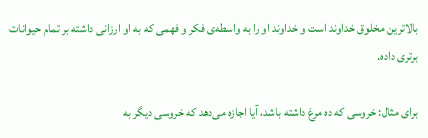بالاترین مخلوق خداوند است و خداوند او را به واسطه‌ی فکر و فهمی که به او ارزانی داشته بر تمام حیوانات برتری داده.

برای مثال: خروسی که ده مرغ داشته باشد، آیا اجازه می‌دهد که خروسی دیگر به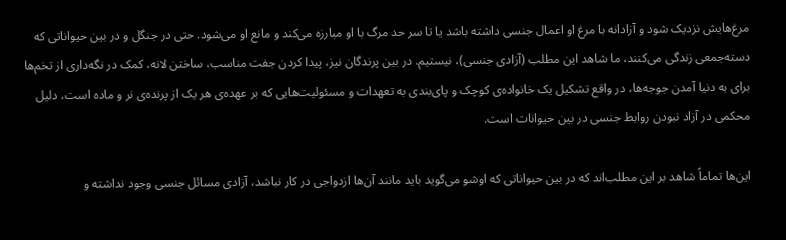مرغ‌هایش نزدیک شود و آزادانه با مرغ او اعمال جنسی داشته باشد یا تا سر حد مرگ با او مبارزه می‌کند و مانع او می‌شود. حتی در جنگل و در بین حیواناتی که دسته‌جمعی زندگی می‌کنند، ما شاهد این مطلب (آزادی جنسی)، نیستیم. در بین پرندگان نیز، پیدا کردن جفت مناسب، ساختن لانه، کمک در نگه‌داری از تخم‌ها برای به دنیا آمدن جوجه‌ها، در واقع تشکیل یک خانواده‌ی کوچک و پای‌بندی به تعهدات و مسئولیت‌هایی که بر عهده‌ی هر یک از پرنده‌ی نر و ماده است، دلیل محکمی در آزاد نبودن روابط جنسی در بین حیوانات است.

این‌ها تماماً شاهد بر این مطلب‌اند که در بین حیواناتی که اوشو می‌گوید باید مانند آن‌ها ازدواجی در کار نباشد، آزادی مسائل جنسی وجود نداشته و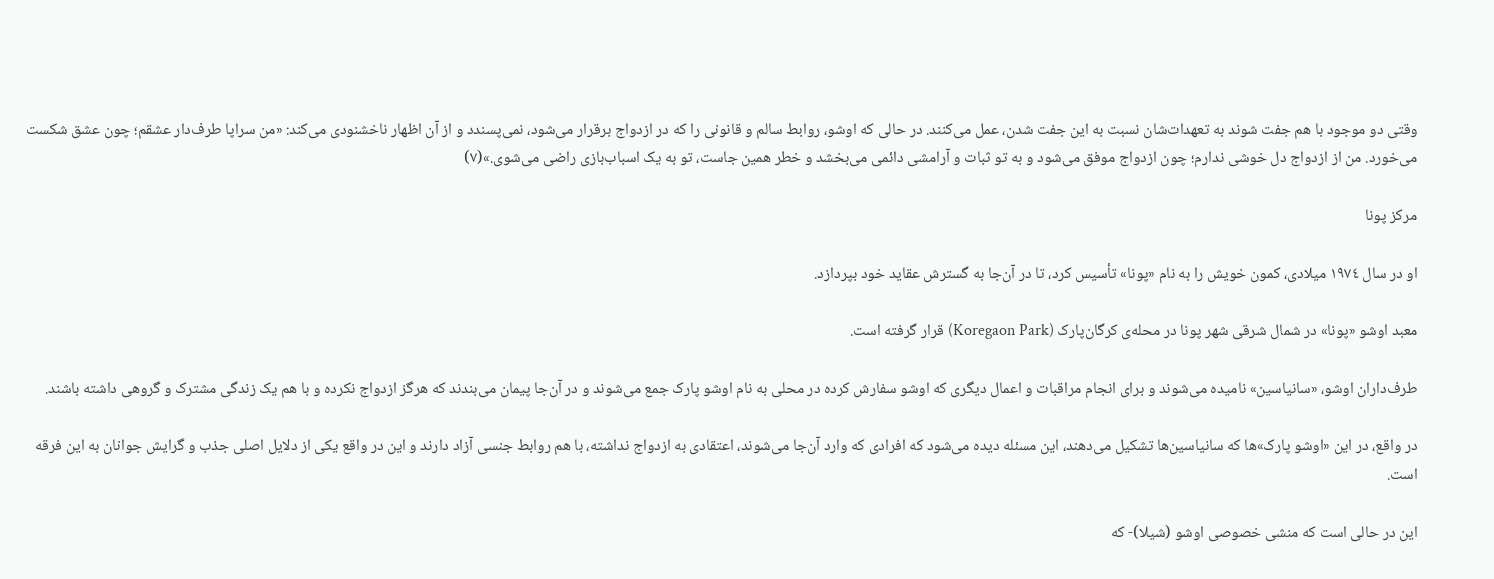وقتی دو موجود با هم جفت شوند به تعهدات‌شان نسبت به این جفت شدن، عمل می‌کنند. در حالی که اوشو، روابط سالم و قانونی را که در ازدواج برقرار می‌شود، نمی‌پسندد و از آن اظهار ناخشنودی می‌کند: «من سراپا طرف‌دار عشقم؛ چون عشق شکست می‌خورد. من از ازدواج دل خوشی ندارم؛ چون ازدواج موفق می‌شود و به تو ثبات و آرامشی دائمی می‌بخشد و خطر همین جاست، تو به یک اسباب‌بازی راضی می‌شوی.»(٧)

مرکز پونا

او در سال ١٩٧٤ میلادی، کمون خویش را به نام «پونا» تأسیس کرد، تا در آن‌جا به گسترش عقاید خود بپردازد.

معبد اوشو «پونا» در شمال شرقی شهر پونا در محله‌ی کرگان‌پارک (Koregaon Park) قرار گرفته است.

طرف‌داران اوشو، «سانیاسین» نامیده می‌شوند و برای انجام مراقبات و اعمال دیگری که اوشو سفارش کرده در محلی به نام اوشو پارک جمع می‌شوند و در آن‌جا پیمان می‌بندند که هرگز ازدواج نکرده و با هم یک زندگی مشترک و گروهی داشته باشند.

در واقع، در این «اوشو پارک»ها که سانیاسین‌ها تشکیل می‌دهند، این مسئله دیده می‌شود که افرادی که وارد آن‌جا می‌شوند، اعتقادی به ازدواج نداشته، با هم روابط جنسی آزاد دارند و این در واقع یکی از دلایل اصلی جذب و گرایش جوانان به این فرقه است.

این در حالی است که منشی خصوصی اوشو (شیلا)- که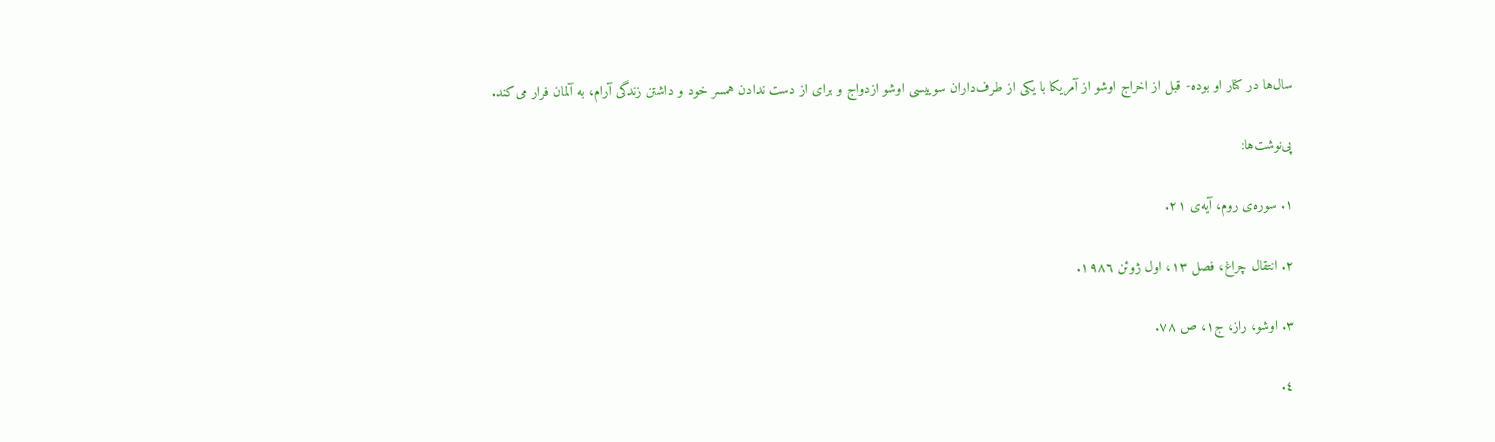سال‌ها در کنار او بوده‌- قبل از اخراج اوشو از آمریکا با یکی از طرف‌داران سوییسی اوشو ازدواج و برای از دست ندادن همسر خود و داشتن زندگی آرام، به آلمان فرار می‌کند.

پی‌نوشت‌ها:

١. سوره‌ی روم، آیه‌ی ٢١‌.

٢. انتقال چراغ، فصل ١٣، اول ژوئن ١٩٨٦‌.

٣. اوشو، راز، ج١، ص ٧٨‌.

٤.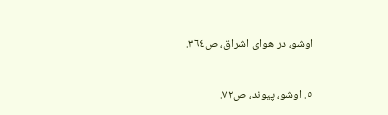اوشو، در هوای اشراق، ص٣٦٤‌.

٥. اوشو، پیوند، ص٧٢‌.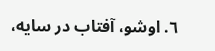٦. اوشو، آفتاب در سایه،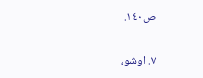ص١٤٠‌.

٧. اوشو،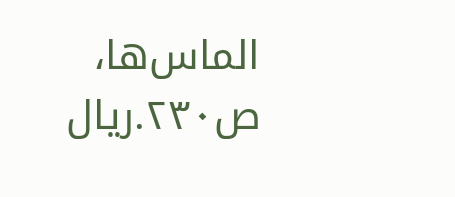الماس‌ها، ص٢٣٠.ریال